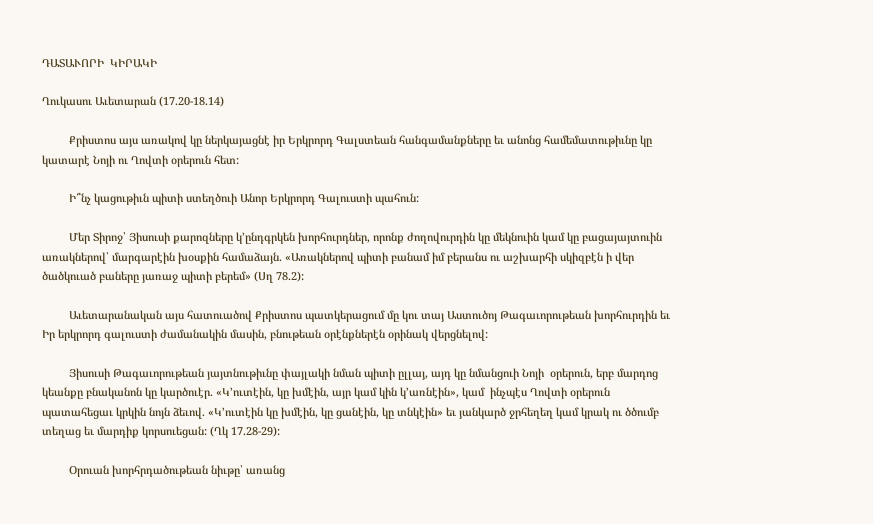ԴԱՏԱՒՈՐԻ  ԿԻՐԱԿԻ

Ղուկասու Աւետարան (17.20-18.14)

         Քրիստոս այս առակով կը ներկայացնէ իր Երկրորդ Գալստեան հանգամանքները եւ անոնց համեմատութիւնը կը կատարէ Նոյի ու Ղովտի օրերուն հետ:

         Ի՞նչ կացութիւն պիտի ստեղծուի Անոր Երկրորդ Գալուստի պահուն:

         Մեր Տիրոջ՝ Յիսուսի քարոզները կ’ընդգրկեն խորհուրդներ, որոնք ժողովուրդին կը մեկնուին կամ կը բացայայտուին առակներով՝ մարգարէին խօսքին համաձայն. «Առակներով պիտի բանամ իմ բերանս ու աշխարհի սկիզբէն ի վեր ծածկուած բաները յառաջ պիտի բերեմ» (Սղ 78.2):

         Աւետարանական այս հատուածով Քրիստոս պատկերացում մը կու տայ Աստուծոյ Թագաւորութեան խորհուրդին եւ Իր երկրորդ գալուստի ժամանակին մասին, բնութեան օրէնքներէն օրինակ վերցնելով:

         Յիսուսի Թագաւորութեան յայտնութիւնը փայլակի նման պիտի ըլլայ, այդ կը նմանցուի Նոյի  օրերուն, երբ մարդոց կեանքը բնականոն կը կարծուէր. «Կ’ուտէին, կը խմէին, այր կամ կին կ’առնէին», կամ  ինչպէս Ղովտի օրերուն պատահեցաւ կրկին նոյն ձեւով. «Կ’ուտէին կը խմէին, կը ցանէին, կը տնկէին» եւ յանկարծ ջրհեղեղ կամ կրակ ու ծծումբ տեղաց եւ մարդիք կորսուեցան: (Ղկ 17.28-29):

         Օրուան խորհրդածութեան նիւթը՝ առանց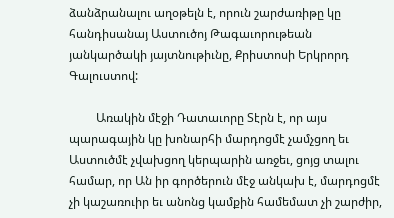ձանձրանալու աղօթելն է, որուն շարժառիթը կը հանդիսանայ Աստուծոյ Թագաւորութեան յանկարծակի յայտնութիւնը, Քրիստոսի Երկրորդ Գալուստով:

         Առակին մէջի Դատաւորը Տէրն է, որ այս պարագային կը խոնարհի մարդոցմէ չամչցող եւ Աստուծմէ չվախցող կերպարին առջեւ, ցոյց տալու համար, որ Ան իր գործերուն մէջ անկախ է, մարդոցմէ չի կաշառուիր եւ անոնց կամքին համեմատ չի շարժիր,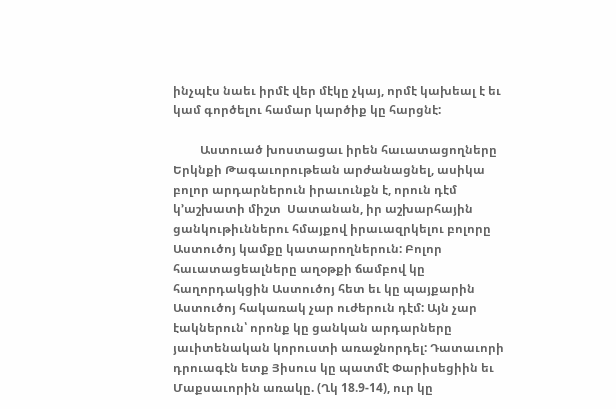ինչպէս նաեւ իրմէ վեր մէկը չկայ, որմէ կախեալ է եւ կամ գործելու համար կարծիք կը հարցնէ:

         Աստուած խոստացաւ իրեն հաւատացողները Երկնքի Թագաւորութեան արժանացնել, ասիկա բոլոր արդարներուն իրաւունքն է, որուն դէմ կ’աշխատի միշտ  Սատանան, իր աշխարհային ցանկութիւններու հմայքով իրաւազրկելու բոլորը Աստուծոյ կամքը կատարողներուն: Բոլոր հաւատացեալները աղօթքի ճամբով կը հաղորդակցին Աստուծոյ հետ եւ կը պայքարին Աստուծոյ հակառակ չար ուժերուն դէմ: Այն չար էակներուն՝ որոնք կը ցանկան արդարները յաւիտենական կորուստի առաջնորդել: Դատաւորի դրուագէն ետք Յիսուս կը պատմէ Փարիսեցիին եւ Մաքսաւորին առակը. (Ղկ 18.9-14), ուր կը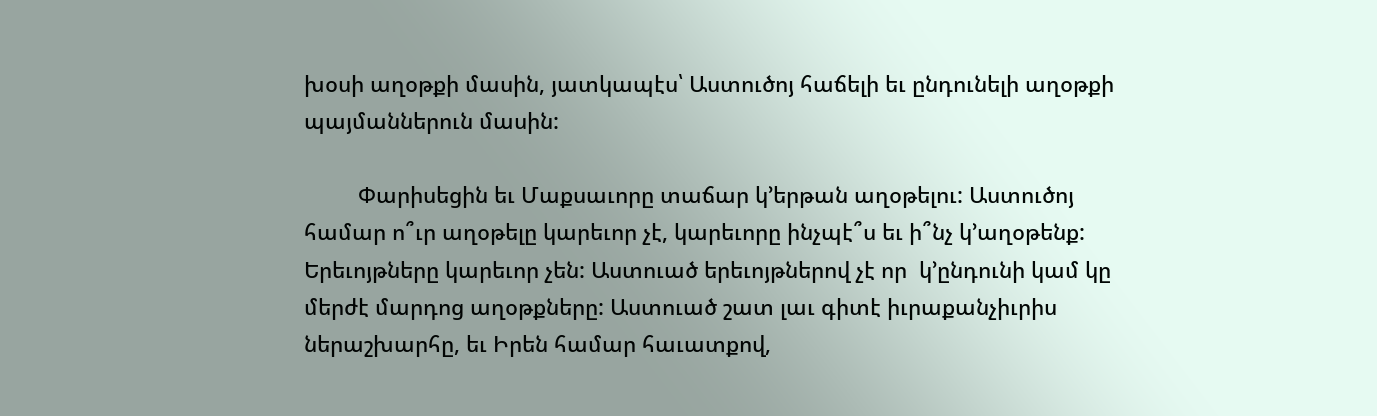խօսի աղօթքի մասին, յատկապէս՝ Աստուծոյ հաճելի եւ ընդունելի աղօթքի պայմաններուն մասին:

         Փարիսեցին եւ Մաքսաւորը տաճար կ’երթան աղօթելու: Աստուծոյ համար ո՞ւր աղօթելը կարեւոր չէ, կարեւորը ինչպէ՞ս եւ ի՞նչ կ’աղօթենք: Երեւոյթները կարեւոր չեն: Աստուած երեւոյթներով չէ որ  կ’ընդունի կամ կը մերժէ մարդոց աղօթքները: Աստուած շատ լաւ գիտէ իւրաքանչիւրիս ներաշխարհը, եւ Իրեն համար հաւատքով,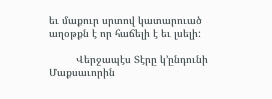եւ մաքուր սրտով կատարուած աղօթքն է որ հաճելի է եւ լսելի:

         Վերջապէս Տէրը կ’ընդունի Մաքսաւորին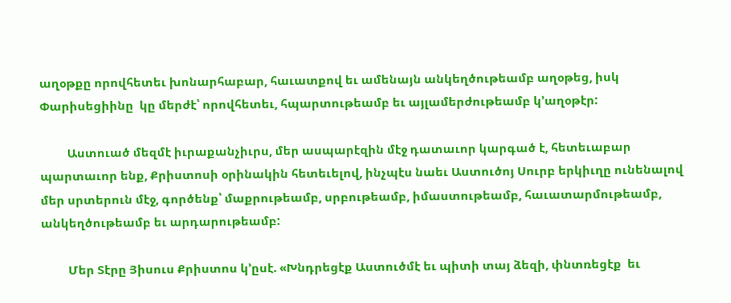աղօթքը որովհետեւ խոնարհաբար, հաւատքով եւ ամենայն անկեղծութեամբ աղօթեց, իսկ Փարիսեցիինը  կը մերժէ՝ որովհետեւ, հպարտութեամբ եւ այլամերժութեամբ կ’աղօթէր:

         Աստուած մեզմէ իւրաքանչիւրս, մեր ասպարէզին մէջ դատաւոր կարգած է, հետեւաբար պարտաւոր ենք, Քրիստոսի օրինակին հետեւելով, ինչպէս նաեւ Աստուծոյ Սուրբ երկիւղը ունենալով մեր սրտերուն մէջ, գործենք՝ մաքրութեամբ, սրբութեամբ, իմաստութեամբ, հաւատարմութեամբ, անկեղծութեամբ եւ արդարութեամբ:

         Մեր Տէրը Յիսուս Քրիստոս կ’ըսէ. «Խնդրեցէք Աստուծմէ եւ պիտի տայ ձեզի, փնտռեցէք  եւ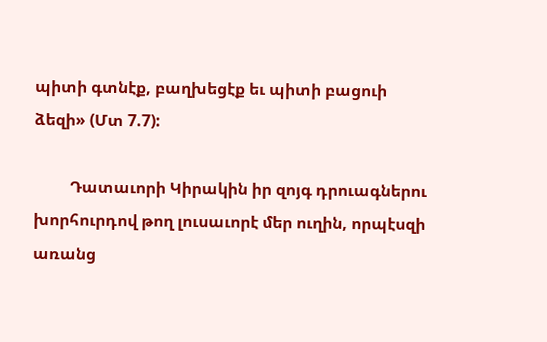պիտի գտնէք, բաղխեցէք եւ պիտի բացուի ձեզի» (Մտ 7.7):

         Դատաւորի Կիրակին իր զոյգ դրուագներու խորհուրդով թող լուսաւորէ մեր ուղին, որպէսզի առանց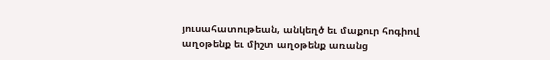յուսահատութեան, անկեղծ եւ մաքուր հոգիով աղօթենք եւ միշտ աղօթենք առանց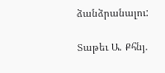ձանձրանալու:

Տաթեւ Ա. Քհնյ.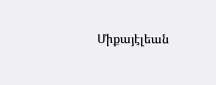Միքայէլեան